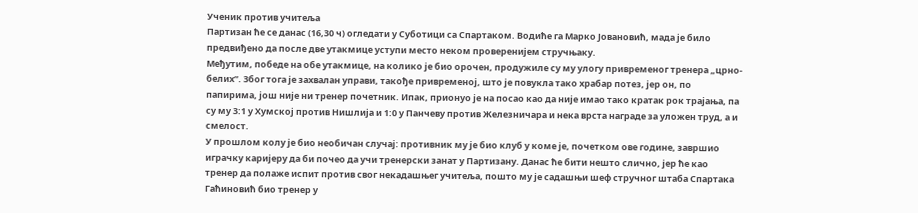Ученик против учитеља
Партизан ће се данас (16,30 ч) огледати у Суботици са Спартаком. Водиће га Марко Јовановић, мада је било предвиђено да после две утакмице уступи место неком проверенијем стручњаку.
Међутим, победе на обе утакмице, на колико је био орочен, продужиле су му улогу привременог тренера „црно-белих”. Због тога је захвалан управи, такође привременој, што је повукла тако храбар потез, јер он, по папирима, још није ни тренер почетник. Ипак, прионуо је на посао као да није имао тако кратак рок трајања, па су му 3:1 у Хумској против Нишлија и 1:0 у Панчеву против Железничара и нека врста награде за уложен труд, а и смелост.
У прошлом колу је био необичан случај: противник му је био клуб у коме је, почетком ове године, завршио играчку каријеру да би почео да учи тренерски занат у Партизану. Данас ће бити нешто слично, јер ће као тренер да полаже испит против свог некадашњег учитеља, пошто му је садашњи шеф стручног штаба Спартака Гаћиновић био тренер у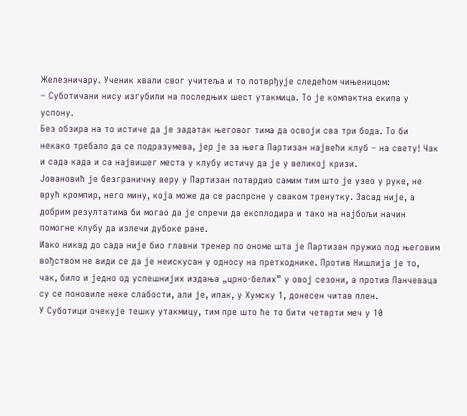Железничару. Ученик хвали свог учитеља и то потврђује следећом чињеницом:
– Суботичани нису изгубили на последњих шест утакмица. То је компактна екипа у успону.
Без обзира на то истиче да је задатак његовог тима да освоји сва три бода. То би некако требало да се подразумева, јер је за њега Партизан највећи клуб – на свету! Чак и сада када и са највишег места у клубу истичу да је у великој кризи.
Јовановић је безграничну веру у Партизан потврдио самим тим што је узео у руке, не врућ кромпир, него мину, која може да се распрсне у сваком тренутку. Засад није, а добрим резултатима би могао да је спречи да експлодира и тако на најбољи начин помогне клубу да излечи дубоке ране.
Иако никад до сада није био главни тренер по ономе шта је Партизан пружио под његовим вођством не види се да је неискусан у односу на претходнике. Против Нишлија је то, чак, било и једно од успешнијих издања „црно-белих” у овој сезони, а против Панчеваца су се поновиле неке слабости, али је, ипак, у Хумску 1, донесен читав плен.
У Суботици очекује тешку утакмицу, тим пре што ће то бити четврти меч у 10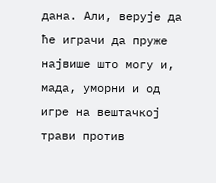дана. Али, верује да ће играчи да пруже највише што могу и, мада, уморни и од игре на вештачкој трави против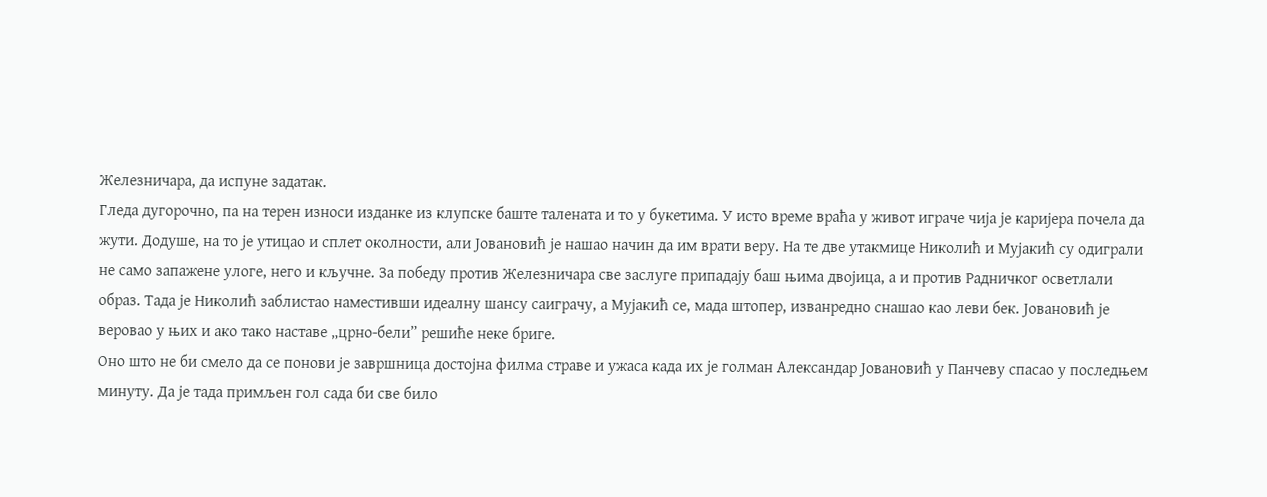Железничара, да испуне задатак.
Гледа дугорочно, па на терен износи изданке из клупске баште талената и то у букетима. У исто време враћа у живот играче чија је каријера почела да жути. Додуше, на то је утицао и сплет околности, али Јовановић је нашао начин да им врати веру. На те две утакмице Николић и Мујакић су одиграли не само запажене улоге, него и кључне. За победу против Железничара све заслуге припадају баш њима двојица, а и против Радничког осветлали образ. Тада је Николић заблистао наместивши идеалну шансу саиграчу, а Мујакић се, мада штопер, изванредно снашао као леви бек. Јовановић је веровао у њих и ако тако наставе „црно-бели” решиће неке бриге.
Оно што не би смело да се понови је завршница достојна филма страве и ужаса када их је голман Александар Јовановић у Панчеву спасао у последњем минуту. Да је тада примљен гол сада би све било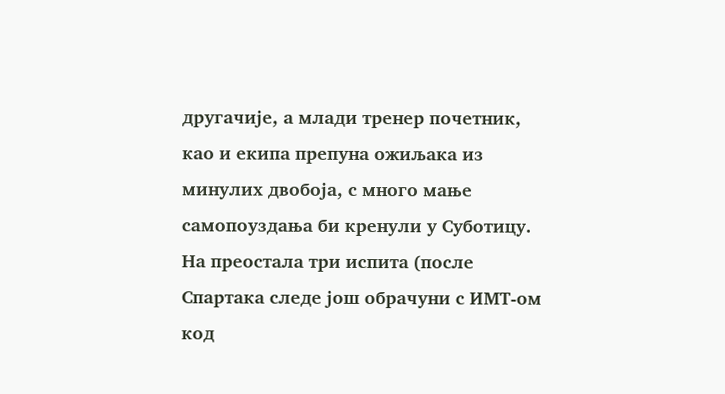другачије, а млади тренер почетник, као и екипа препуна ожиљака из минулих двобоја, с много мање самопоуздања би кренули у Суботицу. На преостала три испита (после Спартака следе још обрачуни с ИМТ-ом код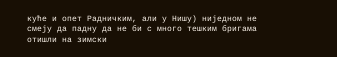куће и опет Радничким, али у Нишу) ниједном не смеју да падну да не би с много тешким бригама отишли на зимски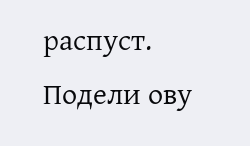распуст.
Подели ову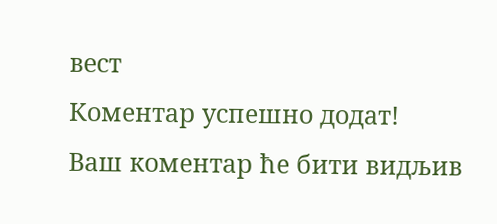вест
Комeнтар успeшно додат!
Ваш комeнтар ћe бити видљив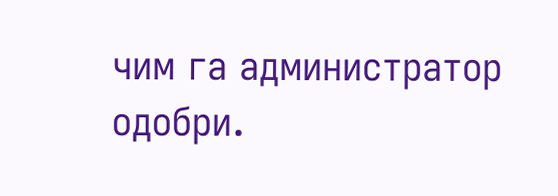чим га администратор одобри.